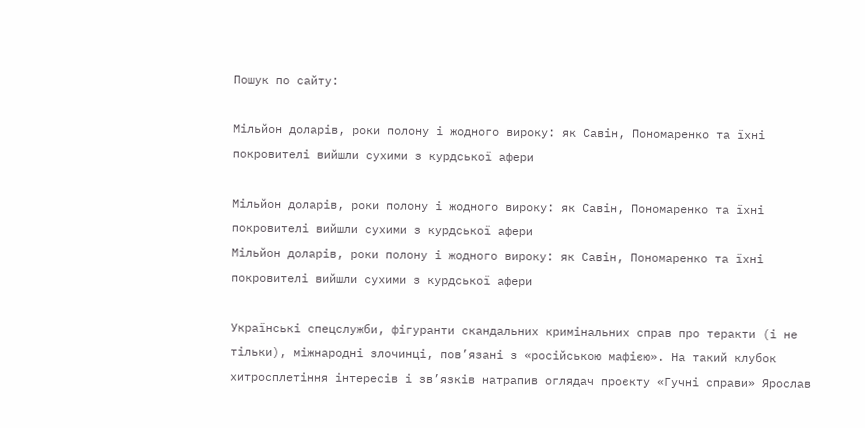Пошук по сайту:

Мільйон доларів, роки полону і жодного вироку: як Савін, Пономаренко та їхні покровителі вийшли сухими з курдської афери

Мільйон доларів, роки полону і жодного вироку: як Савін, Пономаренко та їхні покровителі вийшли сухими з курдської афери
Мільйон доларів, роки полону і жодного вироку: як Савін, Пономаренко та їхні покровителі вийшли сухими з курдської афери

Українські спецслужби, фігуранти скандальних кримінальних справ про теракти (і не тільки), міжнародні злочинці, пов’язані з «російською мафією». На такий клубок хитросплетіння інтересів і зв’язків натрапив оглядач проєкту «Гучні справи» Ярослав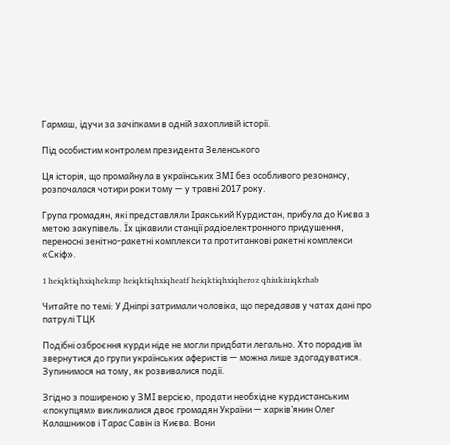Гармаш, ідучи за зачіпками в одній захопливій історії.

Під особистим контролем президента Зеленського

Ця історія, що промайнула в українських ЗМІ без особливого резонансу, розпочалася чотири роки тому — у травні 2017 року.

Група громадян, які представляли Іракський Курдистан, прибула до Києва з метою закупівель. Їх цікавили станції радіоелектронного придушення, переносні зенітно-ракетні комплекси та протитанкові ракетні комплекси «Скіф».

1 heiqktiqhxiqhekmp heiqktiqhxiqheatf heiqktiqhxiqheroz qhiukiuiqkrhab

Читайте по темі: У Дніпрі затримали чоловіка, що передавав у чатах дані про патрулі ТЦК

Подібні озброєння курди ніде не могли придбати легально. Хто порадив їм звернутися до групи українських аферистів — можна лише здогадуватися. Зупинимося на тому, як розвивалися події.

Згідно з поширеною у ЗМІ версією, продати необхідне курдистанським «покупцям» викликалися двоє громадян України — харків’янин Олег Калашников і Тарас Савін із Києва. Вони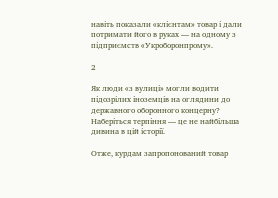навіть показали «клієнтам» товар і дали потримати його в руках — на одному з підприємств «Укроборонпрому».

2

Як люди «з вулиці» могли водити підозрілих іноземців на оглядини до державного оборонного концерну? Наберіться терпіння — це не найбільша дивина в цій історії.

Отже, курдам запропонований товар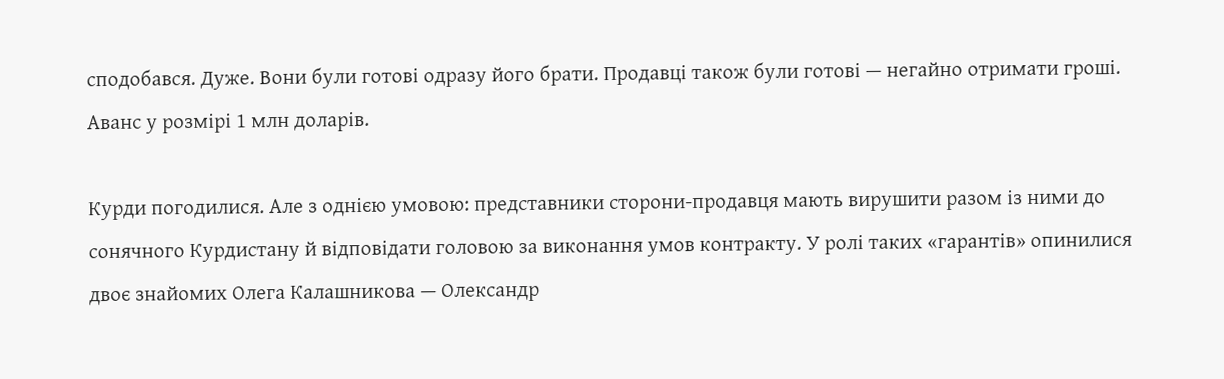сподобався. Дуже. Вони були готові одразу його брати. Продавці також були готові — негайно отримати гроші. Аванс у розмірі 1 млн доларів.

Курди погодилися. Але з однією умовою: представники сторони-продавця мають вирушити разом із ними до сонячного Курдистану й відповідати головою за виконання умов контракту. У ролі таких «гарантів» опинилися двоє знайомих Олега Калашникова — Олександр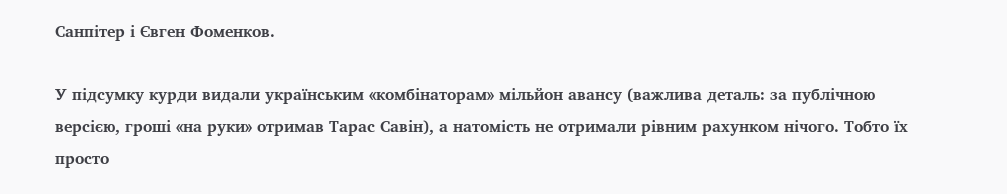Санпітер і Євген Фоменков.

У підсумку курди видали українським «комбінаторам» мільйон авансу (важлива деталь: за публічною версією, гроші «на руки» отримав Тарас Савін), а натомість не отримали рівним рахунком нічого. Тобто їх просто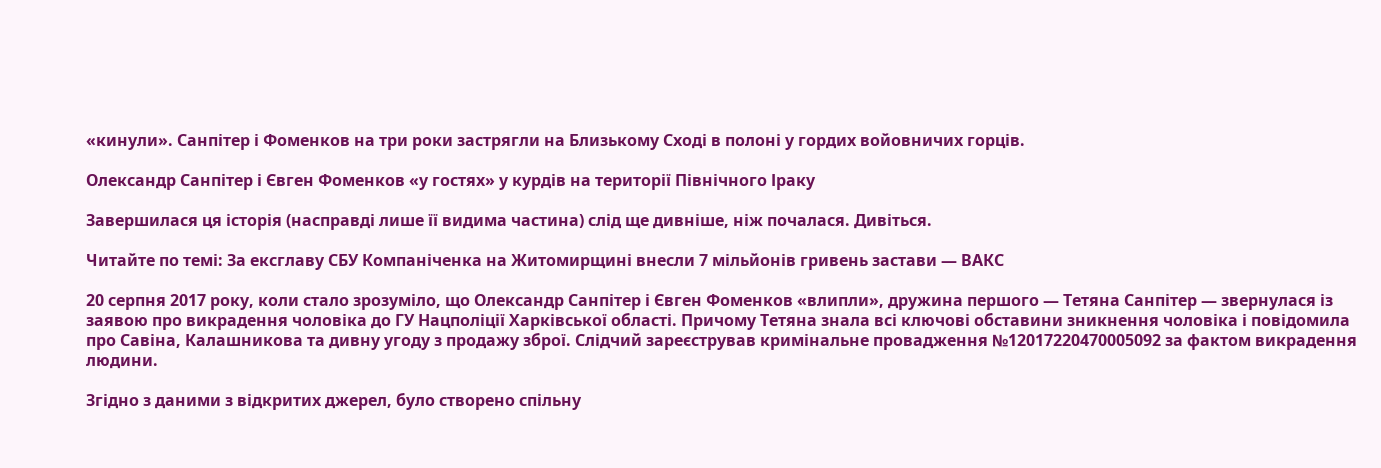«кинули». Санпітер і Фоменков на три роки застрягли на Близькому Сході в полоні у гордих войовничих горців.

Олександр Санпітер і Євген Фоменков «у гостях» у курдів на території Північного Іраку

Завершилася ця історія (насправді лише її видима частина) слід ще дивніше, ніж почалася. Дивіться.

Читайте по темі: За ексглаву СБУ Компаніченка на Житомирщині внесли 7 мільйонів гривень застави — ВАКС

20 серпня 2017 року, коли стало зрозуміло, що Олександр Санпітер і Євген Фоменков «влипли», дружина першого — Тетяна Санпітер — звернулася із заявою про викрадення чоловіка до ГУ Нацполіції Харківської області. Причому Тетяна знала всі ключові обставини зникнення чоловіка і повідомила про Савіна, Калашникова та дивну угоду з продажу зброї. Слідчий зареєстрував кримінальне провадження №12017220470005092 за фактом викрадення людини.

Згідно з даними з відкритих джерел, було створено спільну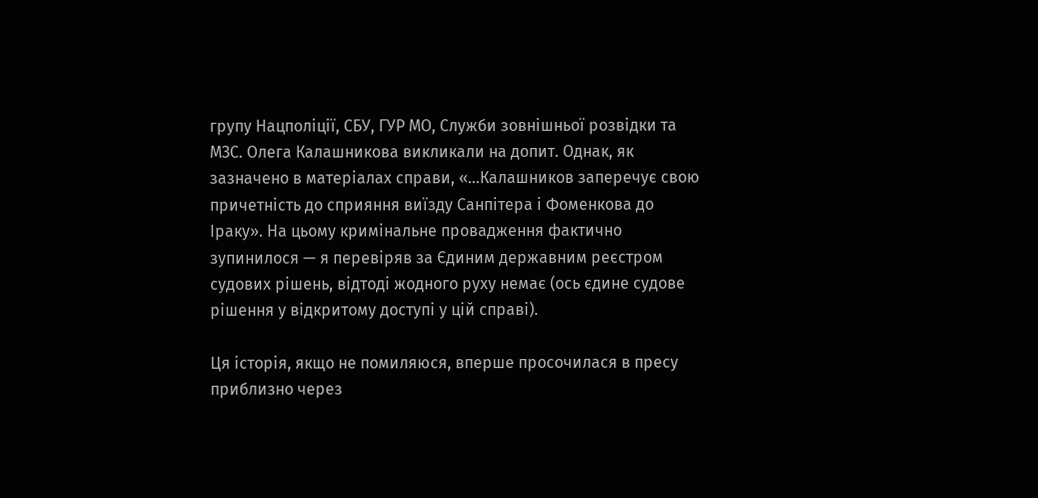групу Нацполіції, СБУ, ГУР МО, Служби зовнішньої розвідки та МЗС. Олега Калашникова викликали на допит. Однак, як зазначено в матеріалах справи, «…Калашников заперечує свою причетність до сприяння виїзду Санпітера і Фоменкова до Іраку». На цьому кримінальне провадження фактично зупинилося — я перевіряв за Єдиним державним реєстром судових рішень, відтоді жодного руху немає (ось єдине судове рішення у відкритому доступі у цій справі).

Ця історія, якщо не помиляюся, вперше просочилася в пресу приблизно через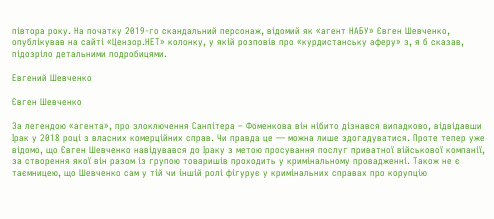півтора року. На початку 2019-го скандальний персонаж, відомий як «агент НАБУ» Євген Шевченко, опублікував на сайті «Цензор.НЕТ» колонку, у якій розповів про «курдистанську аферу» з, я б сказав, підозріло детальними подробицями.

Евгений Шевченко

Євген Шевченко

За легендою «агента», про злоключення Санпітера – Фоменкова він нібито дізнався випадково, відвідавши Ірак у 2018 році з власних комерційних справ. Чи правда це — можна лише здогадуватися. Проте тепер уже відомо, що Євген Шевченко навідувався до Іраку з метою просування послуг приватної військової компанії, за створення якої він разом із групою товаришів проходить у кримінальному провадженні. Також не є таємницею, що Шевченко сам у тій чи іншій ролі фігурує у кримінальних справах про корупцію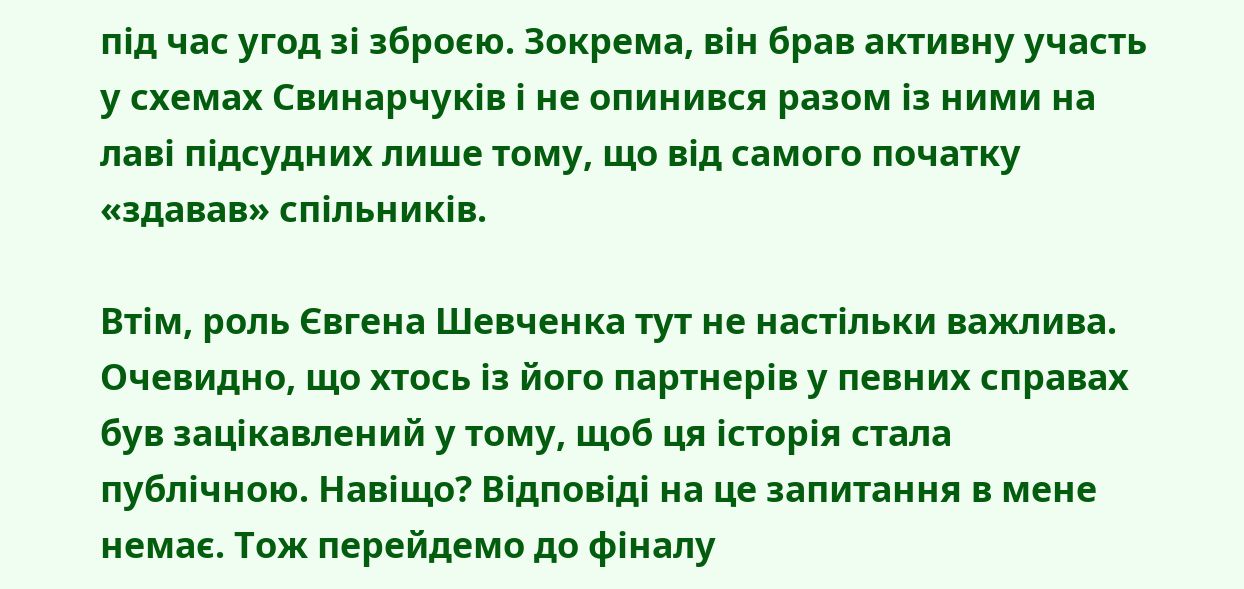під час угод зі зброєю. Зокрема, він брав активну участь у схемах Свинарчуків і не опинився разом із ними на лаві підсудних лише тому, що від самого початку «здавав» спільників.

Втім, роль Євгена Шевченка тут не настільки важлива. Очевидно, що хтось із його партнерів у певних справах був зацікавлений у тому, щоб ця історія стала публічною. Навіщо? Відповіді на це запитання в мене немає. Тож перейдемо до фіналу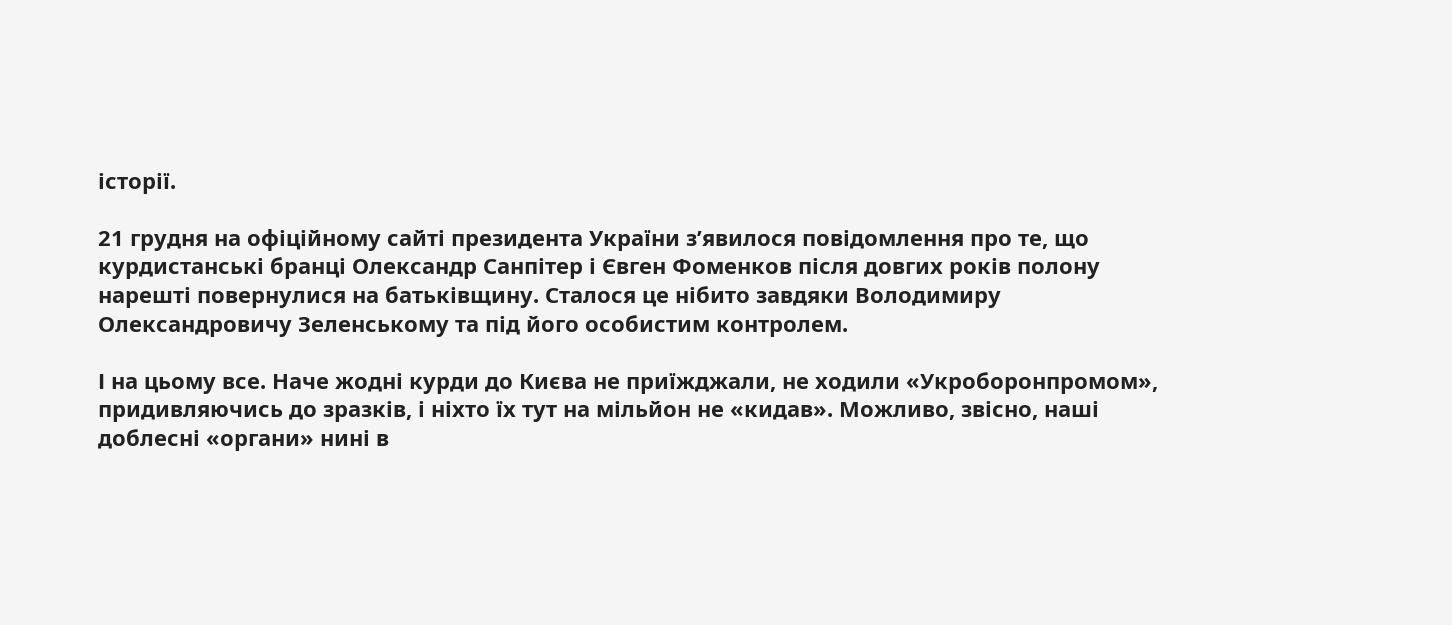історії.

21 грудня на офіційному сайті президента України з’явилося повідомлення про те, що курдистанські бранці Олександр Санпітер і Євген Фоменков після довгих років полону нарешті повернулися на батьківщину. Сталося це нібито завдяки Володимиру Олександровичу Зеленському та під його особистим контролем.

І на цьому все. Наче жодні курди до Києва не приїжджали, не ходили «Укроборонпромом», придивляючись до зразків, і ніхто їх тут на мільйон не «кидав». Можливо, звісно, наші доблесні «органи» нині в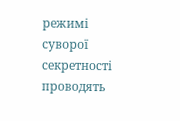режимі суворої секретності проводять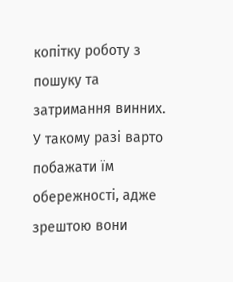копітку роботу з пошуку та затримання винних. У такому разі варто побажати їм обережності, адже зрештою вони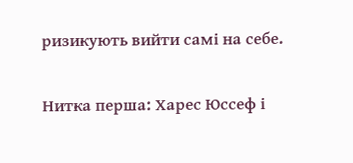ризикують вийти самі на себе.

Нитка перша: Харес Юссеф і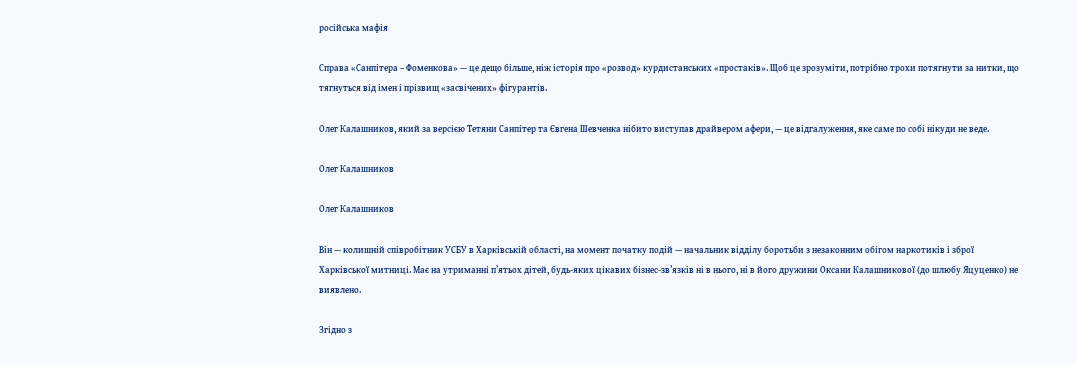російська мафія

Справа «Санпітера – Фоменкова» — це дещо більше, ніж історія про «розвод» курдистанських «простаків». Щоб це зрозуміти, потрібно трохи потягнути за нитки, що тягнуться від імен і прізвищ «засвічених» фігурантів.

Олег Калашников, який за версією Тетяни Санпітер та Євгена Шевченка нібито виступав драйвером афери, — це відгалуження, яке саме по собі нікуди не веде.

Олег Калашников

Олег Калашников

Він — колишній співробітник УСБУ в Харківській області, на момент початку подій — начальник відділу боротьби з незаконним обігом наркотиків і зброї Харківської митниці. Має на утриманні п’ятьох дітей, будь-яких цікавих бізнес-зв’язків ні в нього, ні в його дружини Оксани Калашникової (до шлюбу Яцуценко) не виявлено.

Згідно з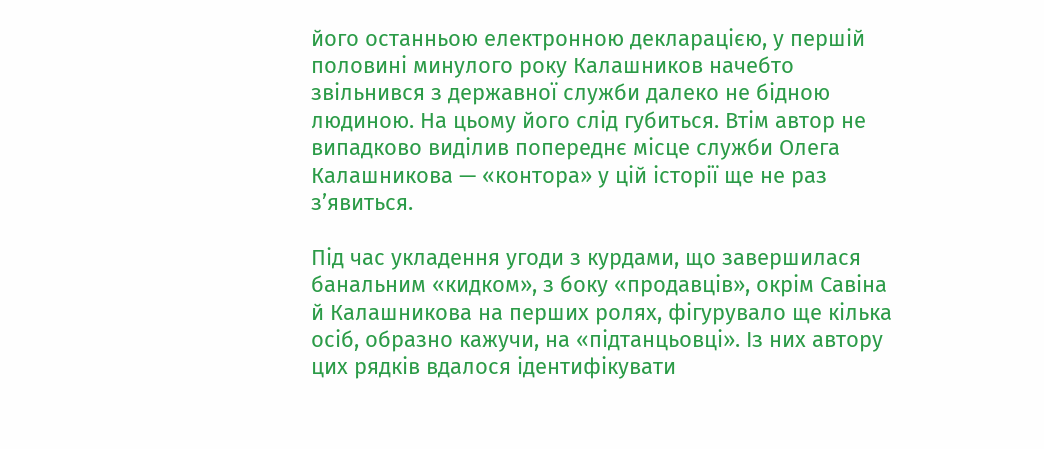його останньою електронною декларацією, у першій половині минулого року Калашников начебто звільнився з державної служби далеко не бідною людиною. На цьому його слід губиться. Втім автор не випадково виділив попереднє місце служби Олега Калашникова — «контора» у цій історії ще не раз з’явиться.

Під час укладення угоди з курдами, що завершилася банальним «кидком», з боку «продавців», окрім Савіна й Калашникова на перших ролях, фігурувало ще кілька осіб, образно кажучи, на «підтанцьовці». Із них автору цих рядків вдалося ідентифікувати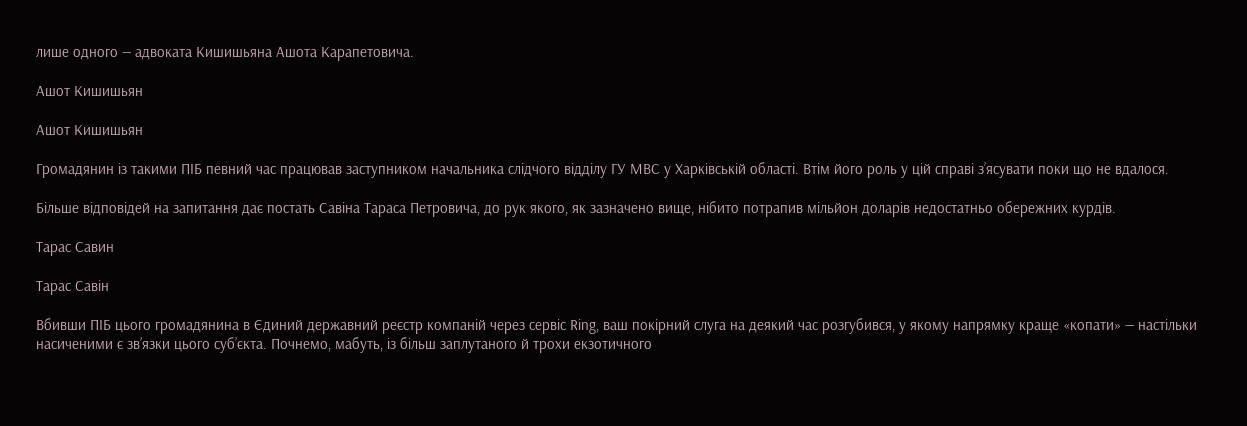лише одного — адвоката Кишишьяна Ашота Карапетовича.

Ашот Кишишьян

Ашот Кишишьян

Громадянин із такими ПІБ певний час працював заступником начальника слідчого відділу ГУ МВС у Харківській області. Втім його роль у цій справі з’ясувати поки що не вдалося.

Більше відповідей на запитання дає постать Савіна Тараса Петровича, до рук якого, як зазначено вище, нібито потрапив мільйон доларів недостатньо обережних курдів.

Тарас Савин

Тарас Савін

Вбивши ПІБ цього громадянина в Єдиний державний реєстр компаній через сервіс Ring, ваш покірний слуга на деякий час розгубився, у якому напрямку краще «копати» — настільки насиченими є зв’язки цього суб’єкта. Почнемо, мабуть, із більш заплутаного й трохи екзотичного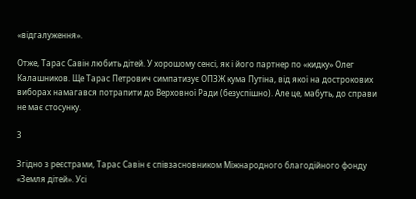«відгалуження».

Отже, Тарас Савін любить дітей. У хорошому сенсі, як і його партнер по «кидку» Олег Калашников. Ще Тарас Петрович симпатизує ОПЗЖ кума Путіна, від якої на дострокових виборах намагався потрапити до Верховної Ради (безуспішно). Але це, мабуть, до справи не має стосунку.

3

Згідно з реєстрами, Тарас Савін є співзасновником Міжнародного благодійного фонду «Земля дітей». Усі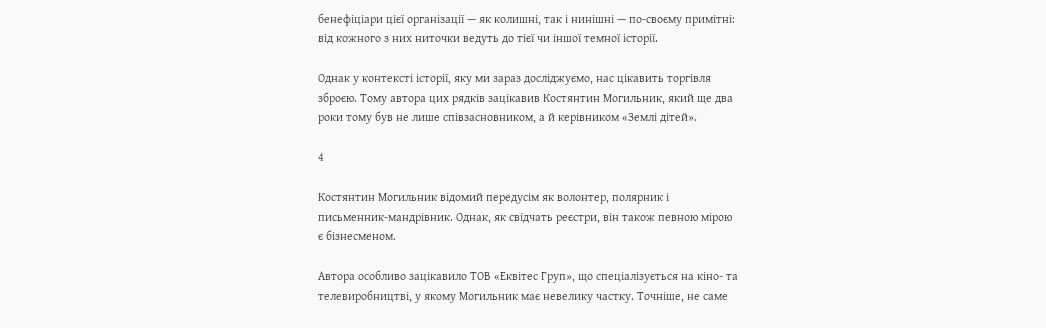бенефіціари цієї організації — як колишні, так і нинішні — по-своєму примітні: від кожного з них ниточки ведуть до тієї чи іншої темної історії.

Однак у контексті історії, яку ми зараз досліджуємо, нас цікавить торгівля зброєю. Тому автора цих рядків зацікавив Костянтин Могильник, який ще два роки тому був не лише співзасновником, а й керівником «Землі дітей».

4

Костянтин Могильник відомий передусім як волонтер, полярник і письменник-мандрівник. Однак, як свідчать реєстри, він також певною мірою є бізнесменом.

Автора особливо зацікавило ТОВ «Еквітес Груп», що спеціалізується на кіно- та телевиробництві, у якому Могильник має невелику частку. Точніше, не саме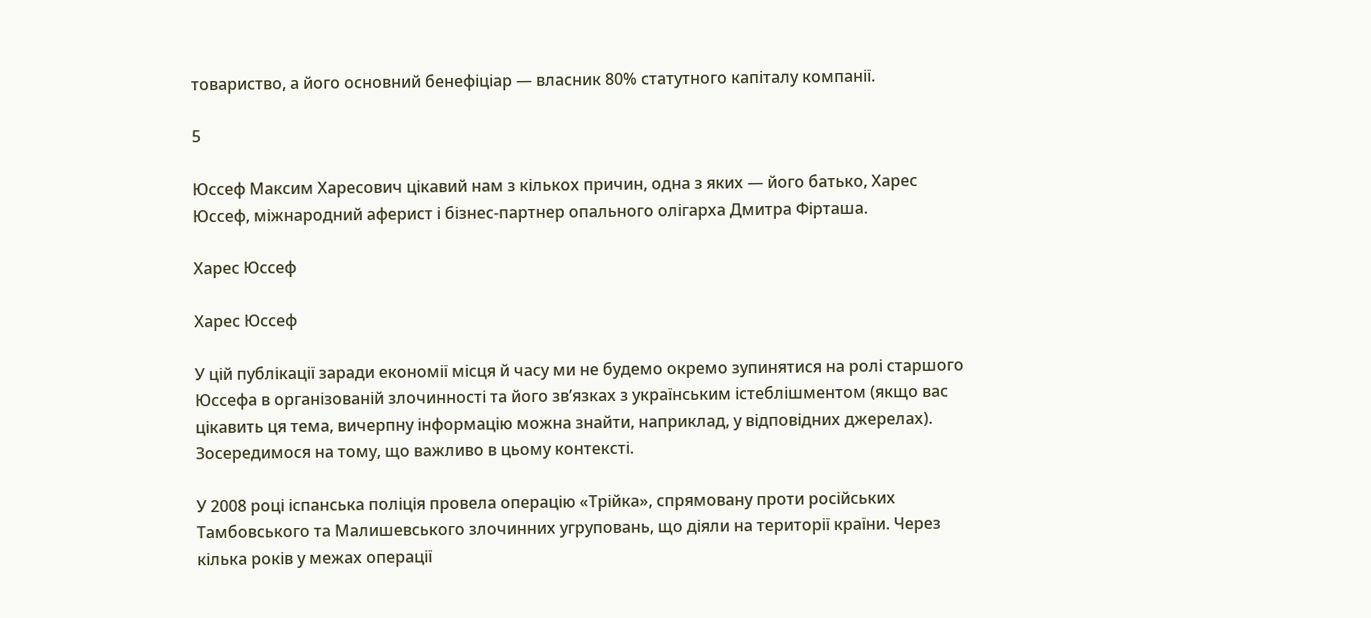товариство, а його основний бенефіціар — власник 80% статутного капіталу компанії.

5

Юссеф Максим Харесович цікавий нам з кількох причин, одна з яких — його батько, Харес Юссеф, міжнародний аферист і бізнес-партнер опального олігарха Дмитра Фірташа.

Харес Юссеф

Харес Юссеф

У цій публікації заради економії місця й часу ми не будемо окремо зупинятися на ролі старшого Юссефа в організованій злочинності та його зв’язках з українським істеблішментом (якщо вас цікавить ця тема, вичерпну інформацію можна знайти, наприклад, у відповідних джерелах). Зосередимося на тому, що важливо в цьому контексті.

У 2008 році іспанська поліція провела операцію «Трійка», спрямовану проти російських Тамбовського та Малишевського злочинних угруповань, що діяли на території країни. Через кілька років у межах операції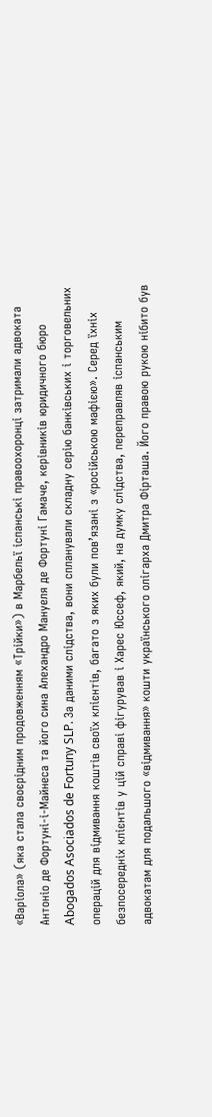«Варіола» (яка стала своєрідним продовженням «Трійки») в Марбельї іспанські правоохоронці затримали адвоката Антоніо де Фортуні-і-Майнеса та його сина Алехандро Мануеля де Фортуні Гамаче, керівників юридичного бюро Abogados Asociados de Fortuny SLP. За даними слідства, вони спланували складну серію банківських і торговельних операцій для відмивання коштів своїх клієнтів, багато з яких були пов’язані з «російською мафією». Серед їхніх безпосередніх клієнтів у цій справі фігурував і Харес Юссеф, який, на думку слідства, переправляв іспанським адвокатам для подальшого «відмивання» кошти українського олігарха Дмитра Фірташа. Його правою рукою нібито був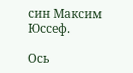син Максим Юссеф.

Ось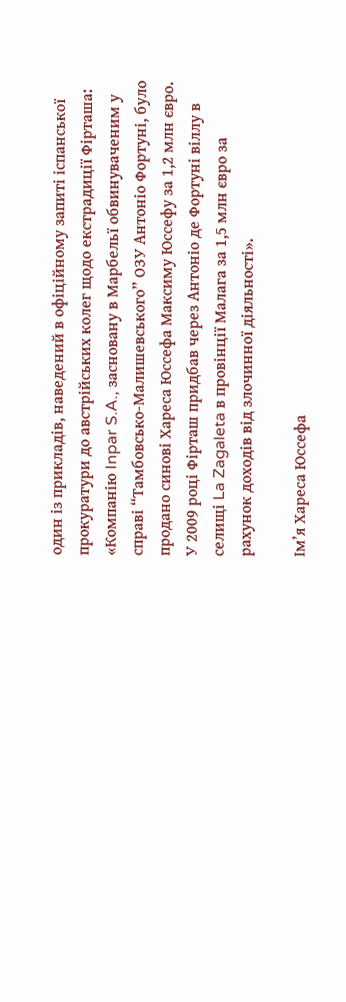один із прикладів, наведений в офіційному запиті іспанської прокуратури до австрійських колег щодо екстрадиції Фірташа: «Компанію Inpar S.A., засновану в Марбельї обвинуваченим у справі “Тамбовсько-Малишевського” ОЗУ Антоніо Фортуні, було продано синові Хареса Юссефа Максиму Юссефу за 1,2 млн євро. У 2009 році Фірташ придбав через Антоніо де Фортуні віллу в селищі La Zagaleta в провінції Малага за 1,5 млн євро за рахунок доходів від злочинної діяльності».

Ім’я Хареса Юссефа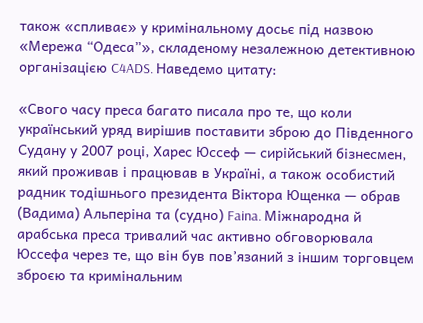також «спливає» у кримінальному досьє під назвою «Мережа “Одеса”», складеному незалежною детективною організацією C4ADS. Наведемо цитату:

«Свого часу преса багато писала про те, що коли український уряд вирішив поставити зброю до Південного Судану у 2007 році, Харес Юссеф — сирійський бізнесмен, який проживав і працював в Україні, а також особистий радник тодішнього президента Віктора Ющенка — обрав (Вадима) Альперіна та (судно) Faina. Міжнародна й арабська преса тривалий час активно обговорювала Юссефа через те, що він був пов’язаний з іншим торговцем зброєю та кримінальним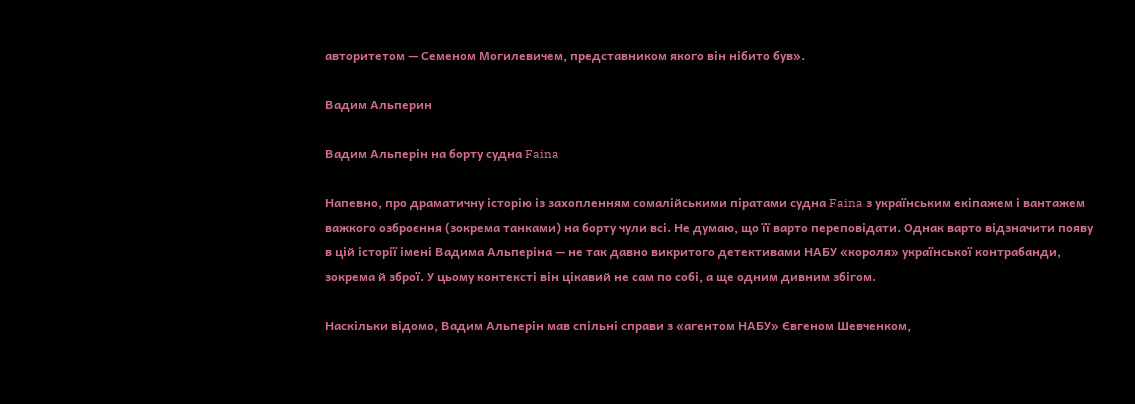авторитетом — Семеном Могилевичем, представником якого він нібито був».

Вадим Альперин

Вадим Альперін на борту судна Faina

Напевно, про драматичну історію із захопленням сомалійськими піратами судна Faina з українським екіпажем і вантажем важкого озброєння (зокрема танками) на борту чули всі. Не думаю, що її варто переповідати. Однак варто відзначити появу в цій історії імені Вадима Альперіна — не так давно викритого детективами НАБУ «короля» української контрабанди, зокрема й зброї. У цьому контексті він цікавий не сам по собі, а ще одним дивним збігом.

Наскільки відомо, Вадим Альперін мав спільні справи з «агентом НАБУ» Євгеном Шевченком,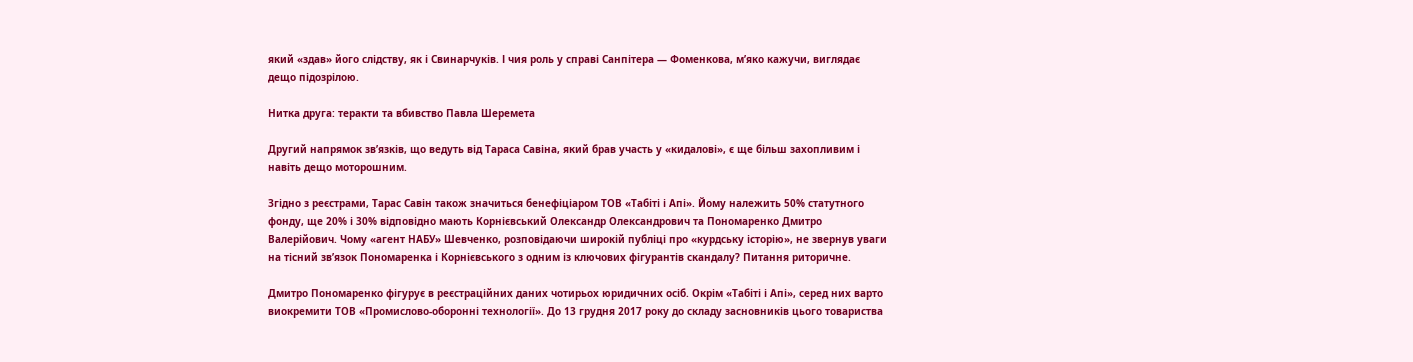який «здав» його слідству, як і Свинарчуків. І чия роль у справі Санпітера — Фоменкова, м’яко кажучи, виглядає дещо підозрілою.

Нитка друга: теракти та вбивство Павла Шеремета

Другий напрямок зв’язків, що ведуть від Тараса Савіна, який брав участь у «кидалові», є ще більш захопливим і навіть дещо моторошним.

Згідно з реєстрами, Тарас Савін також значиться бенефіціаром ТОВ «Табіті і Апі». Йому належить 50% статутного фонду, ще 20% і 30% відповідно мають Корнієвський Олександр Олександрович та Пономаренко Дмитро Валерійович. Чому «агент НАБУ» Шевченко, розповідаючи широкій публіці про «курдську історію», не звернув уваги на тісний зв’язок Пономаренка і Корнієвського з одним із ключових фігурантів скандалу? Питання риторичне.

Дмитро Пономаренко фігурує в реєстраційних даних чотирьох юридичних осіб. Окрім «Табіті і Апі», серед них варто виокремити ТОВ «Промислово-оборонні технології». До 13 грудня 2017 року до складу засновників цього товариства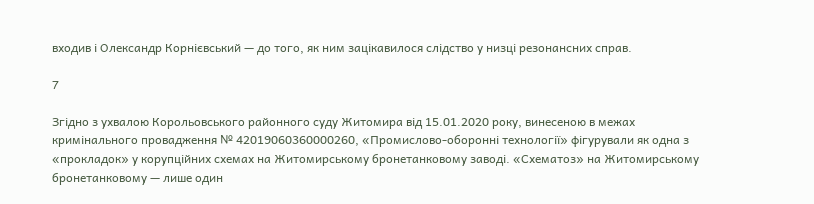входив і Олександр Корнієвський — до того, як ним зацікавилося слідство у низці резонансних справ.

7

Згідно з ухвалою Корольовського районного суду Житомира від 15.01.2020 року, винесеною в межах кримінального провадження № 42019060360000260, «Промислово-оборонні технології» фігурували як одна з «прокладок» у корупційних схемах на Житомирському бронетанковому заводі. «Схематоз» на Житомирському бронетанковому — лише один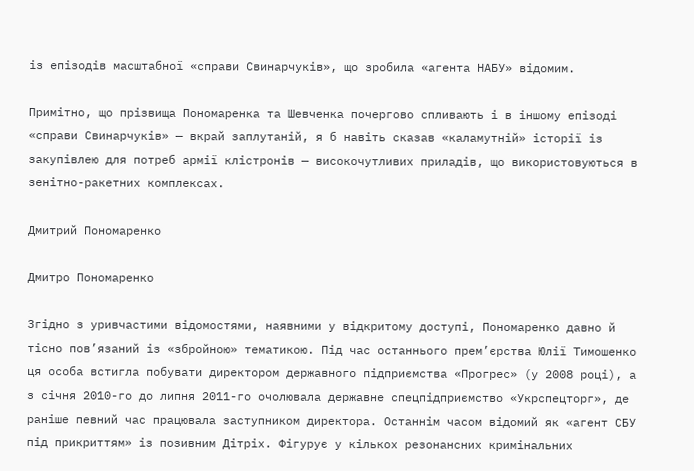із епізодів масштабної «справи Свинарчуків», що зробила «агента НАБУ» відомим.

Примітно, що прізвища Пономаренка та Шевченка почергово спливають і в іншому епізоді «справи Свинарчуків» — вкрай заплутаній, я б навіть сказав «каламутній» історії із закупівлею для потреб армії клістронів — високочутливих приладів, що використовуються в зенітно-ракетних комплексах.

Дмитрий Пономаренко

Дмитро Пономаренко

Згідно з уривчастими відомостями, наявними у відкритому доступі, Пономаренко давно й тісно пов’язаний із «збройною» тематикою. Під час останнього прем’єрства Юлії Тимошенко ця особа встигла побувати директором державного підприємства «Прогрес» (у 2008 році), а з січня 2010-го до липня 2011-го очолювала державне спецпідприємство «Укрспецторг», де раніше певний час працювала заступником директора. Останнім часом відомий як «агент СБУ під прикриттям» із позивним Дітріх. Фігурує у кількох резонансних кримінальних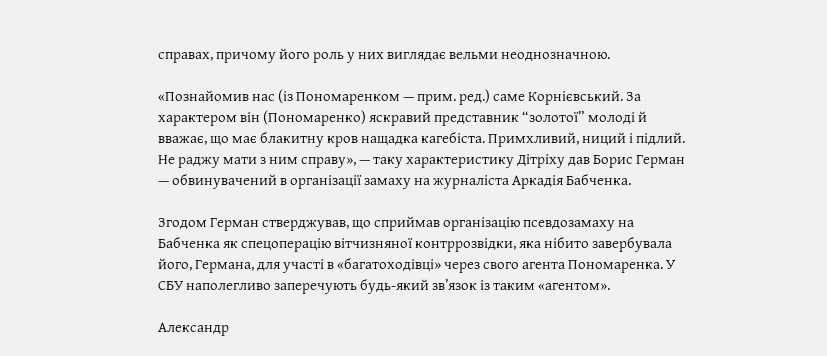справах, причому його роль у них виглядає вельми неоднозначною.

«Познайомив нас (із Пономаренком — прим. ред.) саме Корнієвський. За характером він (Пономаренко) яскравий представник “золотої” молоді й вважає, що має блакитну кров нащадка кагебіста. Примхливий, ниций і підлий. Не раджу мати з ним справу», — таку характеристику Дітріху дав Борис Герман — обвинувачений в організації замаху на журналіста Аркадія Бабченка.

Згодом Герман стверджував, що сприймав організацію псевдозамаху на Бабченка як спецоперацію вітчизняної контррозвідки, яка нібито завербувала його, Германа, для участі в «багатоходівці» через свого агента Пономаренка. У СБУ наполегливо заперечують будь-який зв’язок із таким «агентом».

Александр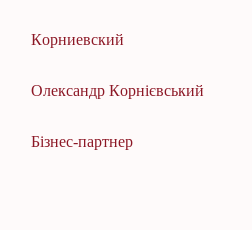Корниевский

Олександр Корнієвський

Бізнес-партнер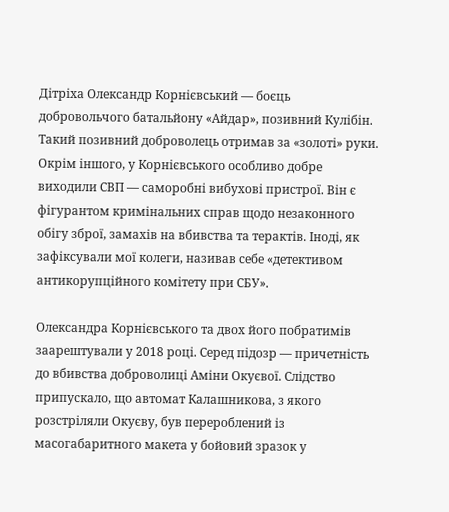Дітріха Олександр Корнієвський — боєць добровольчого батальйону «Айдар», позивний Кулібін. Такий позивний доброволець отримав за «золоті» руки. Окрім іншого, у Корнієвського особливо добре виходили СВП — саморобні вибухові пристрої. Він є фігурантом кримінальних справ щодо незаконного обігу зброї, замахів на вбивства та терактів. Іноді, як зафіксували мої колеги, називав себе «детективом антикорупційного комітету при СБУ».

Олександра Корнієвського та двох його побратимів заарештували у 2018 році. Серед підозр — причетність до вбивства доброволиці Аміни Окуєвої. Слідство припускало, що автомат Калашникова, з якого розстріляли Окуєву, був перероблений із масогабаритного макета у бойовий зразок у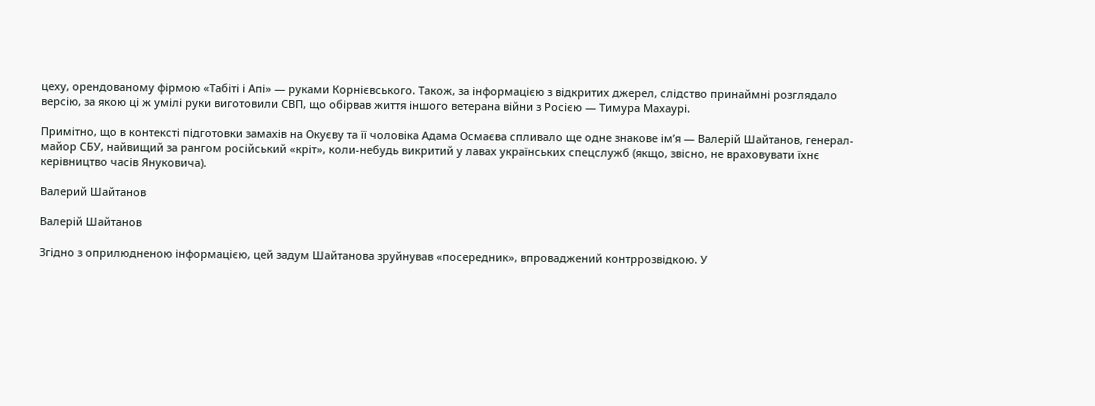цеху, орендованому фірмою «Табіті і Апі» — руками Корнієвського. Також, за інформацією з відкритих джерел, слідство принаймні розглядало версію, за якою ці ж умілі руки виготовили СВП, що обірвав життя іншого ветерана війни з Росією — Тимура Махаурі.

Примітно, що в контексті підготовки замахів на Окуєву та її чоловіка Адама Осмаєва спливало ще одне знакове ім’я — Валерій Шайтанов, генерал-майор СБУ, найвищий за рангом російський «кріт», коли-небудь викритий у лавах українських спецслужб (якщо, звісно, не враховувати їхнє керівництво часів Януковича).

Валерий Шайтанов

Валерій Шайтанов

Згідно з оприлюдненою інформацією, цей задум Шайтанова зруйнував «посередник», впроваджений контррозвідкою. У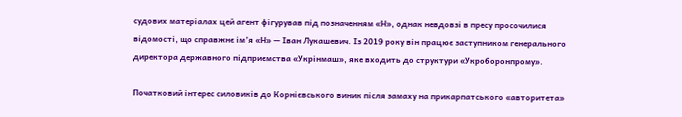судових матеріалах цей агент фігурував під позначенням «Н», однак невдовзі в пресу просочилися відомості, що справжнє ім’я «Н» — Іван Лукашевич. Із 2019 року він працює заступником генерального директора державного підприємства «Укрінмаш», яке входить до структури «Укроборонпрому».

Початковий інтерес силовиків до Корнієвського виник після замаху на прикарпатського «авторитета»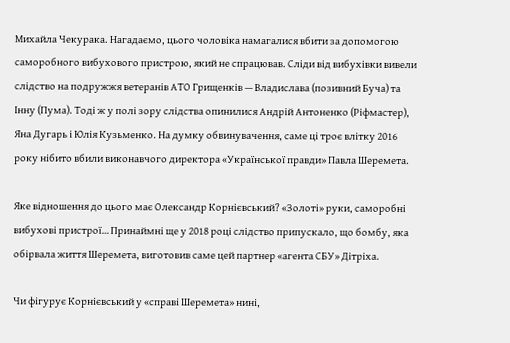Михайла Чекурака. Нагадаємо, цього чоловіка намагалися вбити за допомогою саморобного вибухового пристрою, який не спрацював. Сліди від вибухівки вивели слідство на подружжя ветеранів АТО Грищенків — Владислава (позивний Буча) та Інну (Пума). Тоді ж у полі зору слідства опинилися Андрій Антоненко (Ріфмастер), Яна Дугарь і Юлія Кузьменко. На думку обвинувачення, саме ці троє влітку 2016 року нібито вбили виконавчого директора «Української правди» Павла Шеремета.

Яке відношення до цього має Олександр Корнієвський? «Золоті» руки, саморобні вибухові пристрої… Принаймні ще у 2018 році слідство припускало, що бомбу, яка обірвала життя Шеремета, виготовив саме цей партнер «агента СБУ» Дітріха.

Чи фігурує Корнієвський у «справі Шеремета» нині,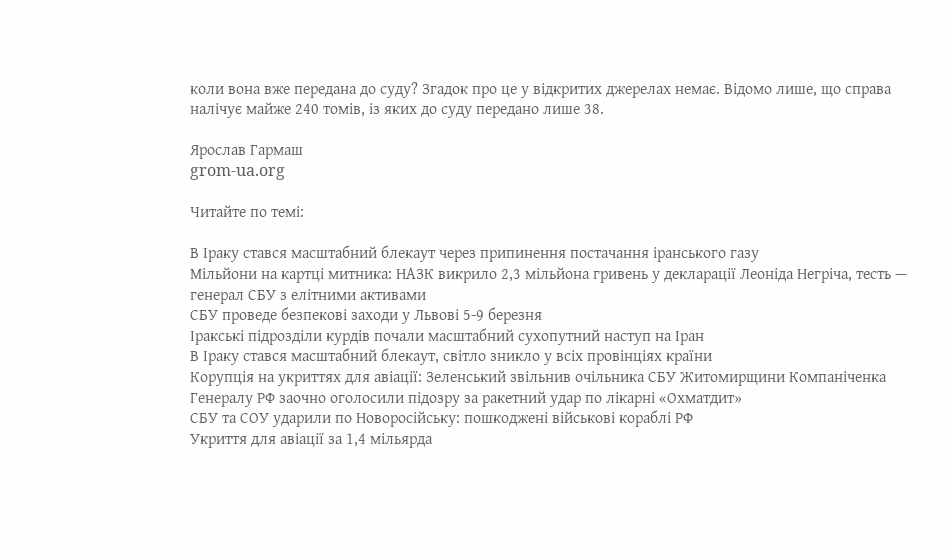коли вона вже передана до суду? Згадок про це у відкритих джерелах немає. Відомо лише, що справа налічує майже 240 томів, із яких до суду передано лише 38.

Ярослав Гармаш
grom-ua.org

Читайте по темі:

В Іраку стався масштабний блекаут через припинення постачання іранського газу
Мільйони на картці митника: НАЗК викрило 2,3 мільйона гривень у декларації Леоніда Негріча, тесть — генерал СБУ з елітними активами
СБУ проведе безпекові заходи у Львові 5-9 березня
Іракські підрозділи курдів почали масштабний сухопутний наступ на Іран
В Іраку стався масштабний блекаут, світло зникло у всіх провінціях країни
Корупція на укриттях для авіації: Зеленський звільнив очільника СБУ Житомирщини Компаніченка
Генералу РФ заочно оголосили підозру за ракетний удар по лікарні «Охматдит»
СБУ та СОУ ударили по Новоросійську: пошкоджені військові кораблі РФ
Укриття для авіації за 1,4 мільярда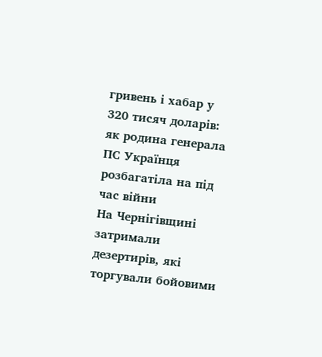гривень і хабар у 320 тисяч доларів: як родина генерала ПС Українця розбагатіла на під час війни
На Чернігівщині затримали дезертирів, які торгували бойовими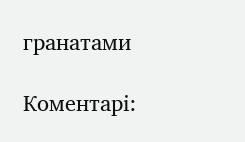гранатами

Коментарі: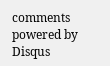comments powered by Disqus